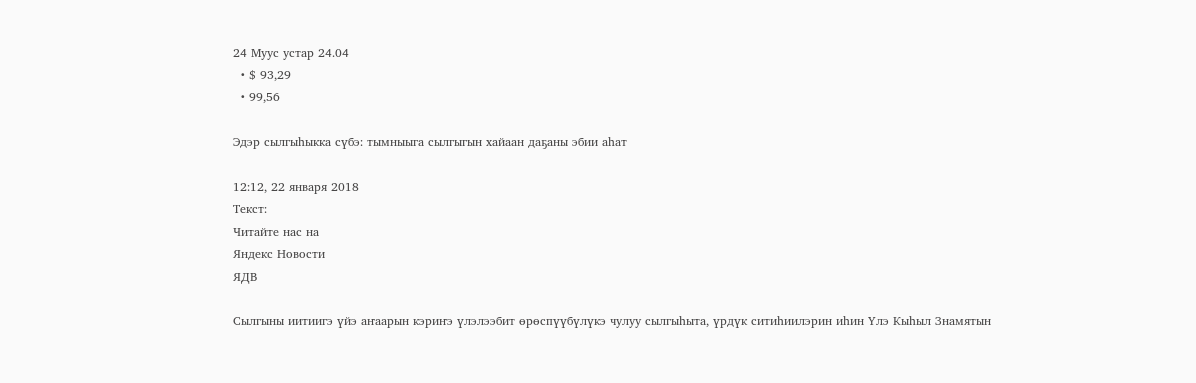24 Муус устар 24.04
  • $ 93,29
  • 99,56

Эдэр сылгыһыкка сүбэ: тымныыга сылгыгын хайаан даҕаны эбии аһат

12:12, 22 января 2018
Текст:
Читайте нас на
Яндекс Новости
ЯДВ

Сылгыны иитиигэ үйэ аҥаарын кэриҥэ үлэлээбит өрөспүүбүлүкэ чулуу сылгыһыта, үрдүк ситиһиилэрин иһин Үлэ Кыһыл Знамятын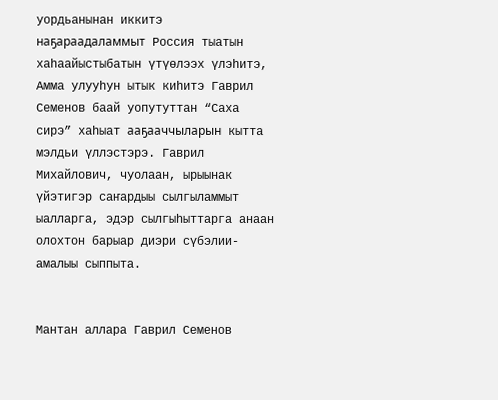уордьанынан иккитэ наҕараадаламмыт Россия тыатын хаһаайыстыбатын үтүөлээх үлэһитэ, Амма улууһун ытык киһитэ Гаврил Семенов баай уопутуттан “Саха сирэ” хаһыат ааҕааччыларын кытта мэлдьи үллэстэрэ. Гаврил Михайлович, чуолаан, ырыынак үйэтигэр саҥардыы сылгыламмыт ыалларга, эдэр сылгыһыттарга анаан олохтон барыар диэри сүбэлии-амалыы сыппыта.


Мантан аллара Гаврил Семенов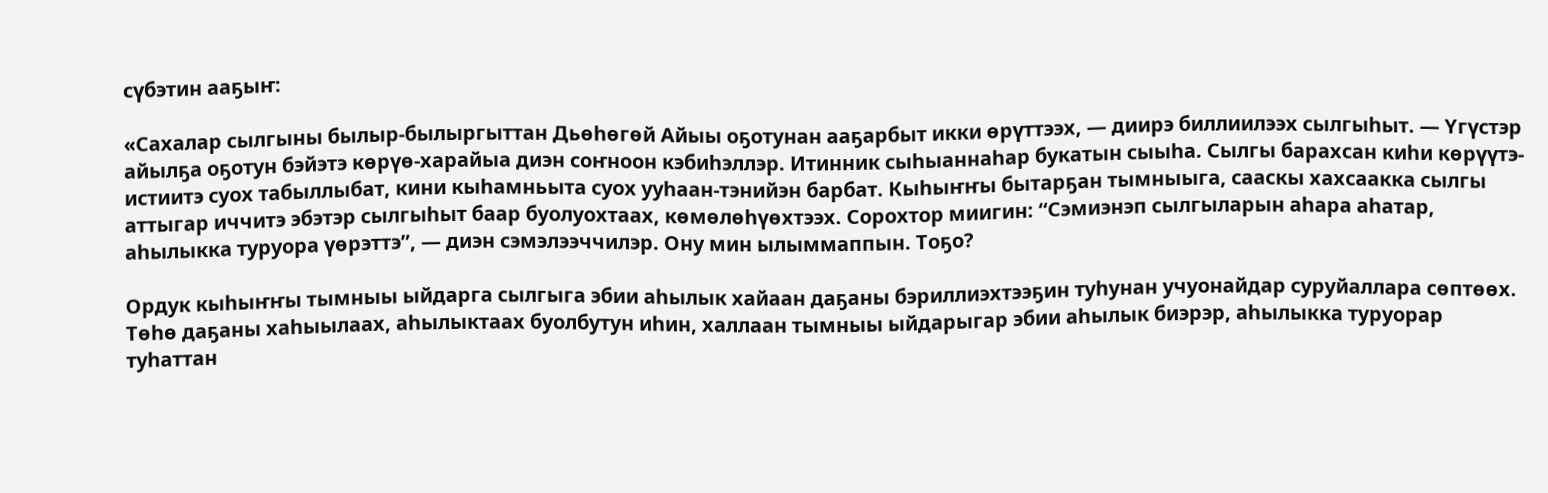сүбэтин ааҕыҥ:

«Сахалар сылгыны былыр-былыргыттан Дьөһөгөй Айыы оҕотунан ааҕарбыт икки өрүттээх, — диирэ биллиилээх сылгыһыт. — Үгүстэр айылҕа оҕотун бэйэтэ көрүө-харайыа диэн соҥноон кэбиһэллэр. Итинник сыһыаннаһар букатын сыыһа. Сылгы барахсан киһи көрүүтэ-истиитэ суох табыллыбат, кини кыһамньыта суох ууһаан-тэнийэн барбат. Кыһыҥҥы бытарҕан тымныыга, сааскы хахсаакка сылгы аттыгар иччитэ эбэтэр сылгыһыт баар буолуохтаах, көмөлөһүөхтээх. Сорохтор миигин: “Сэмиэнэп сылгыларын аһара аһатар, аһылыкка туруора үөрэттэ”, — диэн сэмэлээччилэр. Ону мин ылыммаппын. Тоҕо?

Ордук кыһыҥҥы тымныы ыйдарга сылгыга эбии аһылык хайаан даҕаны бэриллиэхтээҕин туһунан учуонайдар суруйаллара сөптөөх. Төһө даҕаны хаһыылаах, аһылыктаах буолбутун иһин, халлаан тымныы ыйдарыгар эбии аһылык биэрэр, аһылыкка туруорар туһаттан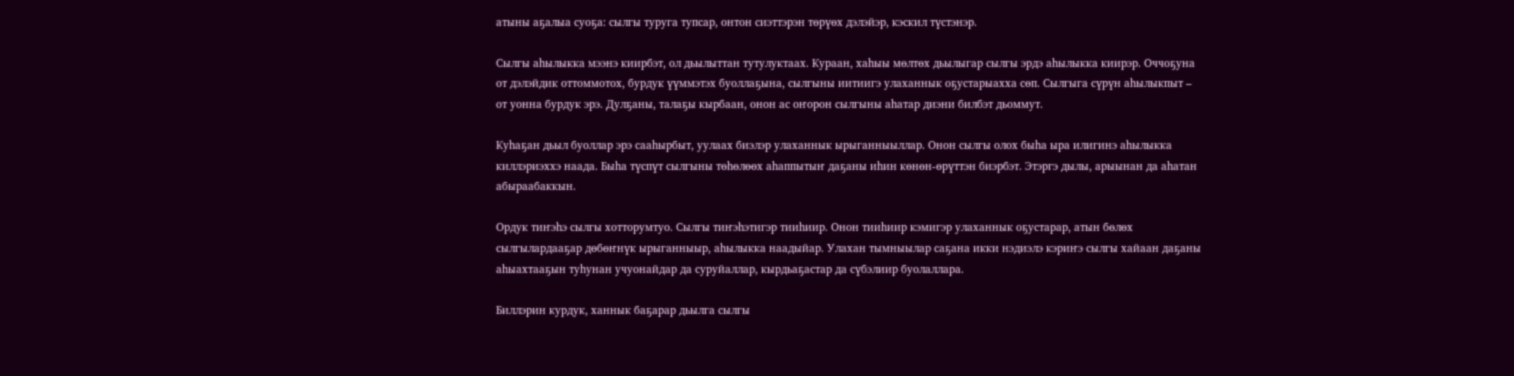атыны аҕалыа суоҕа: сылгы туруга тупсар, онтон сиэттэрэн төрүөх дэлэйэр, кэскил түстэнэр.

Сылгы аһылыкка мээнэ киирбэт, ол дьылыттан тутулуктаах. Кураан, хаһыы мөлтөх дьылыгар сылгы эрдэ аһылыкка киирэр. Оччоҕуна от дэлэйдик оттоммотох, бурдук үүммэтэх буоллаҕына, сылгыны иитиигэ улаханнык оҕустарыахха сөп. Сылгыга сүрүн аһылыкпыт – от уонна бурдук эрэ. Дулҕаны, талаҕы кырбаан, онон ас оҥорон сылгыны аһатар диэни билбэт дьоммут.

Куһаҕан дьыл буоллар эрэ сааһырбыт, уулаах биэлэр улаханнык ырыганныыллар. Онон сылгы олох быһа ыра илигинэ аһылыкка киллэриэххэ наада. Быһа түспүт сылгыны төһөлөөх аһаппытыҥ даҕаны иһин көнөн-өрүттэн биэрбэт. Этэргэ дылы, арыынан да аһатан абыраабаккын.

Ордук тиҥэһэ сылгы хотторумтуо. Сылгы тиҥэһэтигэр тииһиир. Онон тииһиир кэмигэр улаханнык оҕустарар, атын бөлөх сылгылардааҕар дөбөҥнүк ырыганныыр, аһылыкка наадыйар. Улахан тымныылар саҕана икки нэдиэлэ кэриҥэ сылгы хайаан даҕаны аһыахтааҕын туһунан учуонайдар да суруйаллар, кырдьаҕастар да сүбэлиир буолаллара.

Биллэрин курдук, ханнык баҕарар дьылга сылгы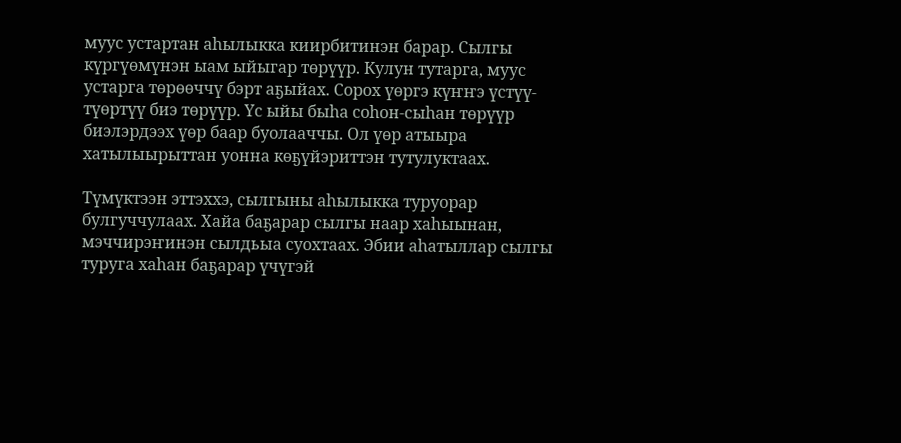муус устартан аһылыкка киирбитинэн барар. Сылгы күргүөмүнэн ыам ыйыгар төрүүр. Кулун тутарга, муус устарга төрөөччү бэрт аҕыйах. Сорох үөргэ күҥҥэ үстүү-түөртүү биэ төрүүр. Үс ыйы быһа соһон-сыһан төрүүр биэлэрдээх үөр баар буолааччы. Ол үөр атыыра хатылыырыттан уонна көҕүйэриттэн тутулуктаах.

Түмүктээн эттэххэ, сылгыны аһылыкка туруорар булгуччулаах. Хайа баҕарар сылгы наар хаһыынан, мэччирэҥинэн сылдьыа суохтаах. Эбии аһатыллар сылгы туруга хаһан баҕарар үчүгэй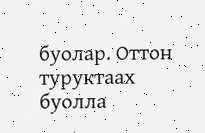буолар. Оттон туруктаах буолла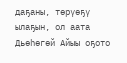даҕаны, төрүөҕү ылаҕын, ол аата Дьөһөгөй Айыы оҕото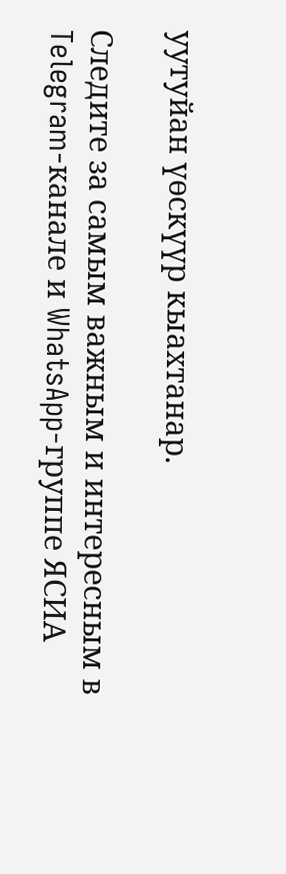уутуйан үөскүүр кыахтанар.

Следите за самым важным и интересным в Telegram-канале и WhatsApp-группе ЯСИА